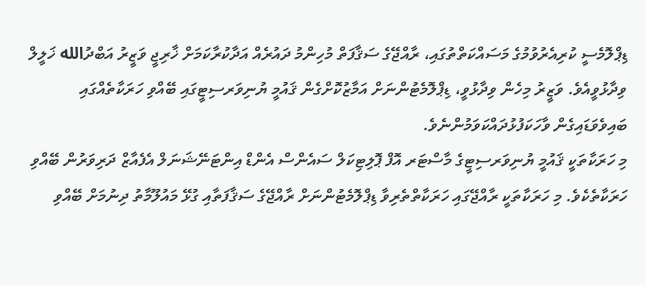ޑިޕްލޮމެސީ ކުރިއެރުވުމުގެ މަސައްކަތްތުގައި، ރާއްޖޭގެ ސަޤާފަތް މުހިންމު ދައުރެއް އަދާކުރާކަމަށް ޚާރިޖީ ވަޒީރު އަބްދުالله ޚަލީލް ވިދާޅުވީއެވެ. ވަޒީރު މިހެން ވިދާޅުވީ، ޑިޕްލޮމެޓުންނަށް އަމާޒުކޮށްގެން ޤައުމީ ޔުނިވަރސިޓީގައި ބޭއްވި ހަރަކާތެއްގައި ބައިވެވަޑައިގެން ވާހަކަފުޅުދައްކަވަމުންނެވެ.
މި ހަރަކާތަކީ ޤައުމީ ޔުނިވަރސިޓީގެ މާސްޓަރ އޮފް ޕޮލިޓިކަލް ސައެންސް އެންޑް އިންޓަނޭޝަނަލް އެފެއާޒް ދަރިވަރުން ބޭއްވި ހަރަކާތެކެވެ. މި ހަރަކާތަކީ ރާއްޖޭގައި ހަރަކާތްތެރިވާ ޑިޕްލޮމެޓުންނަށް ރާއްޖޭގެ ސަޤާފަތާއި ގުޅޭ މައުލޫމާތު ދިނުމަށް ބޭއްވި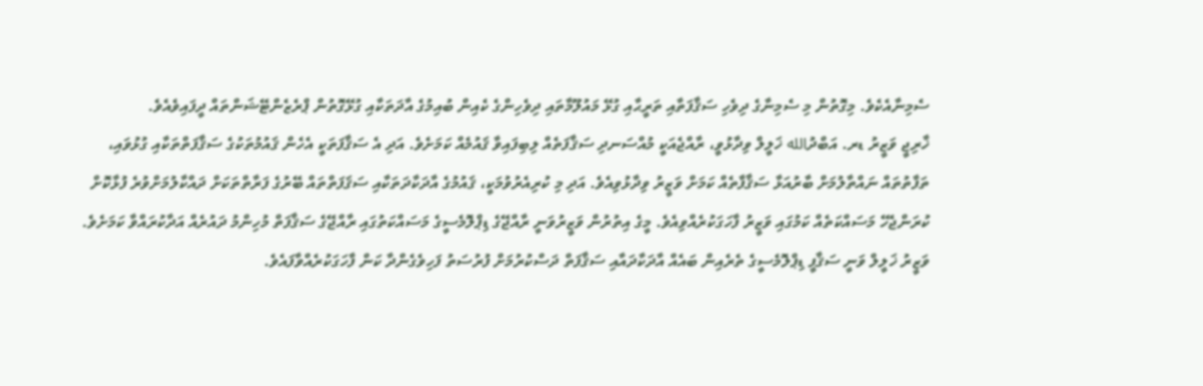ސެމިނާއެކެވެ. މިގޮތުން މި ސެމިނާގެ ދިވެހި ސަޤާފަތާއި ތަރީޙާއި ގުޅޭ މައުލޫމާތައި ދިވެހިންގެ ކެއިން ބުއިމުގެ އާދަތަކާއި ގުޅޭގޮތުން ޕްރެޒެންޓޭޝަންތައް ދީފައިވެއެވެ.
ޚާރިޖީ ވަޒީރު ޑރ. އަބްދުالله ޚަލީލް ވިދާޅުވީ، ރާއްޖެއަކީ މުއްސަނދި ސަޤާފަތެއް ލިބިފައިވާ ޤައުމެއް ކަމަށެވެ. އަދި އެ ސަޤާފަތަކީ އެހެން ޤައުމުތަކުގެ ސަޤާފަތްތަކާއި ގުޅުވައި، ތަފާތުތައް ނައްތާލުމަށް ބާރުއަޅާ ސަޤާފާތެއް ކަމަށް ވަޒީރު ވިދާޅުވިއެވެ. އަދި މި ކުރިއެރުވުމަކީ، ޤައުމުގެ އާދަކާދަތަކާއި ސަޤަފަތްތައް ބޭރުގެ ފަރާތްތަކަށް ދައްކާލުމަށްވުރެ ފުޅާކޮށް ކުރަންޖެހޭ މަސައްކަތެއް ކަމުގައި ވަޒީރު ފާހަގަކުރެއްވިއެވެ. މީގެ އިތުރުން ވަޒީރުވަނީ ރާއްޖޭގެ ޑިޕްލޮމެސީގެ މަސައްކަތުގައި ރާއްޖޭގެ ސަޤާފަތް މުހިންމު ދައުރެއް އަދާކުރައްވާ ކަމަށެވެ.
ވަޒީރު ޚަލީލް ވަނީ ސަޤާފީ ޑިޕްލޮމެސީގެ ތެރެއިން ބައެއް އާދަކާދައާއި ސަޤާފަތް ދަސްކުރުމަށް ފުރުސަތު ފަހިވެގެންދާ ކަން ފާހަގަކުރެއްވާފައެވެ.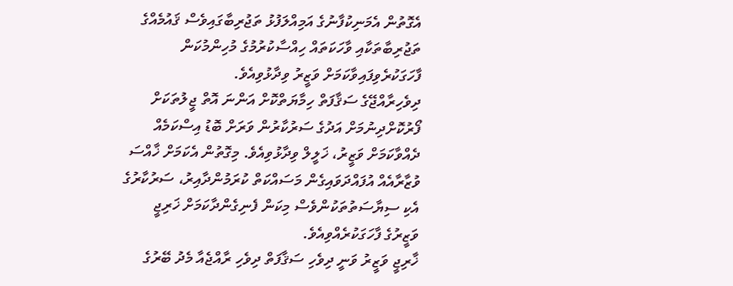އެގޮތުން އެމަނިކުފާނުގެ އަމިއްލަފުޅު ތަޖުރިބާގައިވެސް ޤައުމެއްގެ ތަޖުރިބާތަކާއި ވާހަކަތައް ހިއްސާކުރުމުގެ މުހިންމުކަން ފާހަގަކުރެވިފައިވާކަމަށް ވަޒީރު ވިދާޅުވިއެވެ.
ދިވެހިރާއްޖޭގެ ސަޤާފަތް ހިމާޔަތްކޮށް އަންނަ އޮތް ޖީލުތަކަށް ފޯރުކޮށްދިނުމަށް އަދުގެ ސަރުކާރުން ވަރަށް ބޮޑު އިސްކަމެއް ދެއްވާކަމަށް ވަޒީރު، ޚަލީލް ވިދާޅުވިއެވެ. މިގޮތުން އެކަމަށް ޚާއްސަ ވުޒާރާއެއް އުފައްދަވައިގެން މަސައްކަތް ކުރަމުންދާއިރު، ސަރުކާރުގެ އެކި ސިޔާސަތުތަކުންވެސް މިކަން ފެނިގެންދާކަމަށް ޚަރިޖީ ވަޒީރުގެ ފާހަގަކުރެއްވިއެވެ.
ޚާރިޖީ ވަޒީރު ވަނީ ދިވެހި ސަޤާފަތް ދިވެހި ރާއްޖެއާ މެދު ބޭރުގެ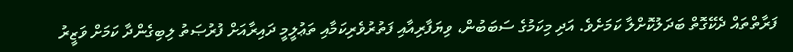ފަރާތްތައް ދެކޭގޮތް ބަދަލުކޮށްލާ ކަމަށެވެ. އަދި މިކަމުގެ ސަބަބުން، ވިޔަފާރިއާއި ފަތުރުވެރިކަމާއި ތަޢުލީމީ ދައިރާއަށް ފުރުޞަތު ލިބިގެންދާ ކަމަށް ވަޒީރު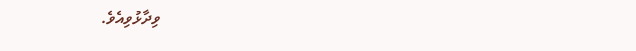ވިދާޅުވިއެވެ.